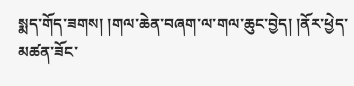སྨད་གོད་ཟགས། །གལ་ཆེན་བཞག་ལ་གལ་ཆུང་བྱེད། །ནོར་ཕྱེད་མཚན་ཟོང་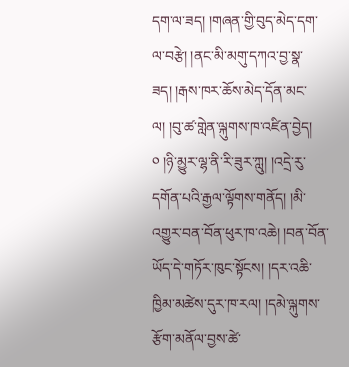དག་ལ་ཟད། །གཞན་གྱི་བུད་མེད་དག་ལ་བརྩེ། །ནང་མི་མགུ་དཀའ་བྱ་སྣ་ཟད། །རྒས་ཁར་ཆོས་མེད་དོན་མང་ལ། །བུ་ཚ་གླེན་ལྐུགས་ཁ་འཛིན་བྱེད། ༠ །ཉི་མྱུར་ལྷ་ནི་རི་ཟུར་ཀླུ། །འདྲེ་རུ་དགོན་པའི་རྒྱལ་ལྟོགས་གནོད། །མི་འགྱུར་བན་བོན་ཕུར་ཁ་འཆེ། །བན་བོན་ཡོད་དེ་གཏོར་ཁུང་སྟོངས། །དར་འཆི་ཁྱིམ་མཚེས་དུར་ཁ་རལ། །དམེ་ལྐུགས་རྩོག་མནོལ་བྱས་ཚེ་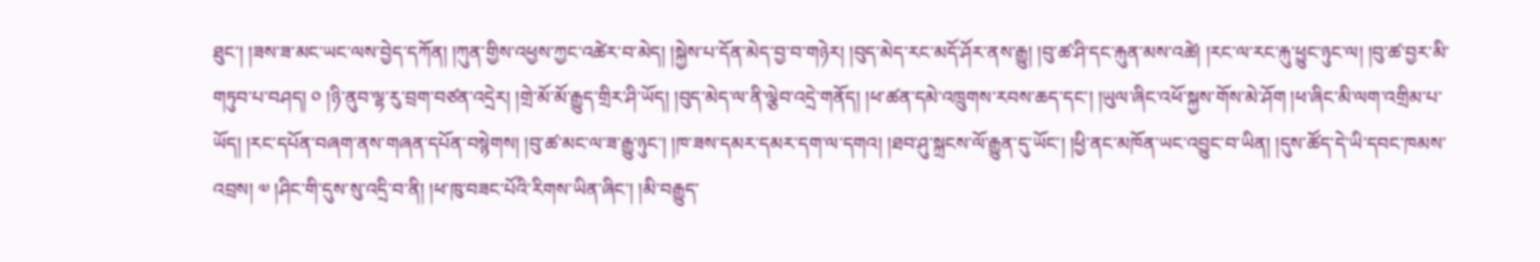ཐུང་། །ཟས་ཟ་མང་ཡང་ལས་བྱེད་དཀོན། །ཀུན་གྱིས་འཕྱས་ཀྱང་འཚེར་བ་མེད། །སྐྱེས་པ་དོན་མེད་བྱ་བ་གཉེར། །བུད་མེད་རང་མདོ་ཤོར་ནས་རྒྱུ། །བུ་ཚ་ཤི་དང་རྐུན་མས་འཚེ། །རང་ལ་རང་རྐུ་ཕྱུང་ཉུང་ལ། །བུ་ཚ་བྱར་མི་གཏུབ་པ་བཤད། ༠ །ཉི་ནུབ་ལྷ་རུ་བྲག་བཙན་འདྲེར། །གྲེ་མོ་མོ་རྒྱུད་གྲིར་ཤི་ཡོད། །བུད་མེད་ལ་ནི་ལྕེབ་འདྲེ་གནོད། །ཕ་ཚན་དམེ་འཁྲུགས་རབས་ཆད་དང་། །ཡུལ་ཞིང་འཕོ་སྐྱས་གོས་མེ་ཤོག །ཕ་ཞིང་མི་ལག་འགྲིམ་པ་ཡོད། །རང་དཔོན་བཞག་ནས་གཞན་དཔོན་བསྙེགས། །བུ་ཚ་མང་ལ་ཟ་རྒྱུ་ཉུང་། །ཁ་ཟས་དམར་དམར་དག་ལ་དགའ། །ཐབ་ཤུ་སྐྲངས་ལོ་རྒྱུན་དུ་ཡོང་། །ཕྱི་ནང་མཁོན་ཡང་འབྱུང་བ་ཡིན། །དུས་ཚོད་དེ་ཡི་དབང་ཁམས་འབྲས། ༧ །ཤིང་གི་དུས་སུ་འདྲི་བ་ནི། །ཕ་ཁུ་བཟང་པོའི་རིགས་ཡིན་ཞིང་། །མི་བརྒྱུད་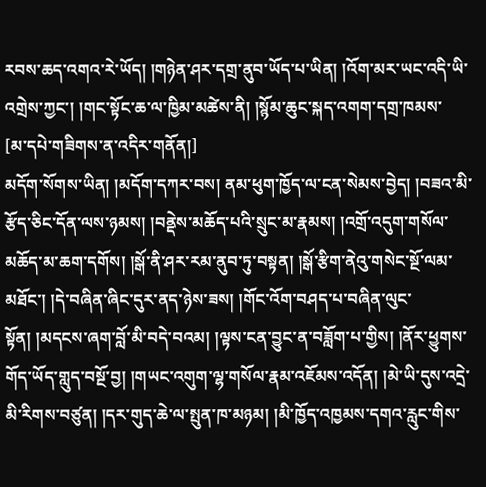རབས་ཆད་འགའ་རེ་ཡོད། །གཉེན་ཤར་དགྲ་ནུབ་ཡོད་པ་ཡིན། །འོག་མར་ཡང་འདི་ཡི་འགྲེས་ཀྱང་། །གང་སྟོང་ཆ་ལ་ཁྱིམ་མཚེས་ནི། །སྙོམ་ཆུང་སྐད་འགག་དགྲ་ཁམས་
[མ་དཔེ་གཟིགས་ན་འདིར་གནོན།]
མདོག་སོགས་ཡིན། །མདོག་དཀར་བས། ནམ་ཕུག་ཁྱོད་ལ་ངན་སེམས་བྱེད། །བཟའ་མི་རྩོད་ཅིང་དོན་ལས་ཉམས། །བནྡེས་མཆོད་པའི་སྲུང་མ་རྣམས། །འགྲོ་འདུག་གསོལ་མཆོད་མ་ཆག་དགོས། །སྒོ་ནི་ཤར་རམ་ནུབ་ཏུ་བསྟན། །སྒོ་རྩིག་ནེའུ་གསེང་སྔོ་ལམ་མཐོང་། །དེ་བཞིན་ཞིང་དུར་ནད་ཉེས་ཟས། །གོང་འོག་བཤད་པ་བཞིན་ལུང་སྟོན། །མདངས་ཞག་བློ་མི་བདེ་བའམ། །ལྟས་ངན་བྱུང་ན་བཟློག་པ་གྱིས། །ནོར་ཕྱུགས་གོད་ཡོད་གླུད་བསྔོ་བྱ། །གཡང་འགུག་ལྷ་གསོལ་རྣམ་འཇོམས་འདོན། །མེ་ཡི་དུས་འདྲེ་མི་རིགས་བཙུན། །དར་གུད་ཆེ་ལ་སྤུན་ཁ་མཉམ། །མི་ཁྱོད་འཁྱམས་དགའ་རླུང་གིས་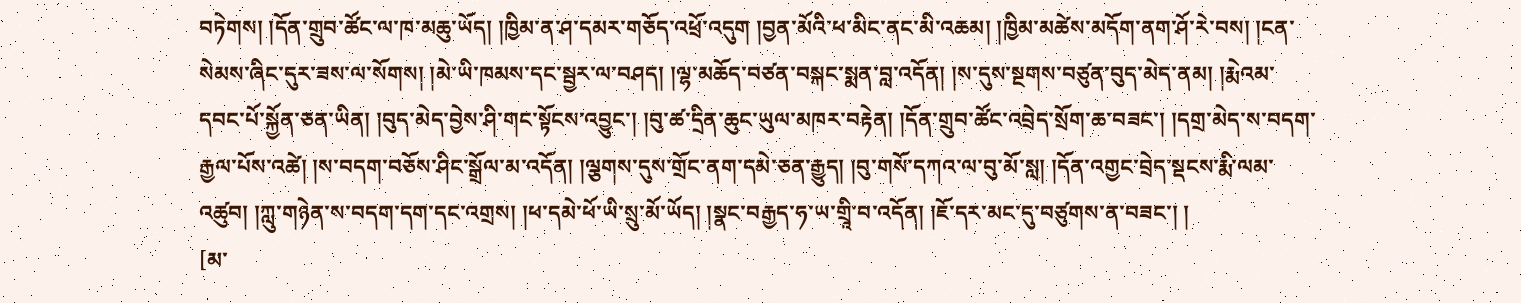བཏེགས། །དོན་གྲུབ་ཚོང་ལ་ཁ་མཆུ་ཡོད། །ཁྱིམ་ན་ཤ་དམར་གཅོད་འཕྲོ་འདུག །བྱན་མོའི་ཕ་མིང་ནང་མི་འཆམ། །ཁྱིམ་མཚེས་མདོག་ནག་ཤོ་རེ་བས། །ངན་སེམས་ཞིང་དུར་ཟས་ལ་སོགས། །མེ་ཡི་ཁམས་དང་སྦྱར་ལ་བཤད། །ལྷ་མཆོད་བཙན་བསྐང་སྨན་བླ་འདོན། །ས་དུས་སྔགས་བཙུན་བུད་མེད་ནམ། །རྨེའམ་དབང་པོ་སྐྱོན་ཅན་ཡིན། །བུད་མེད་བྱེས་ཤི་གང་སྟོངས་འབྱུང་། །བུ་ཚ་དྲིན་ཆུང་ཡུལ་མཁར་བརྟེན། །དོན་གྲུབ་ཚོང་འབྲེད་སྲོག་ཆ་བཟང་། །དགྲ་མེད་ས་བདག་རྒྱལ་པོས་འཚེ། །ས་བདག་བཅོས་ཤིང་སྒྲོལ་མ་འདོན། །ལྕགས་དུས་གྲོང་ནག་དམེ་ཅན་རྒྱུད། །བུ་གསོ་དཀའ་ལ་བུ་མོ་སླ། །དོན་འགྱང་བྲེད་སྡངས་རྨི་ལམ་འཚུབ། །ཀླུ་གཉེན་ས་བདག་དག་དང་འགྲས། །ཕ་དམེ་ཕོ་ཡི་སྲུ་མོ་ཡོད། །སྣང་བརྒྱད་ཧ་ཡ་གྲཱི་བ་འདོན། །ཇོ་དར་མང་དུ་བཙུགས་ན་བཟང་། །
[མ་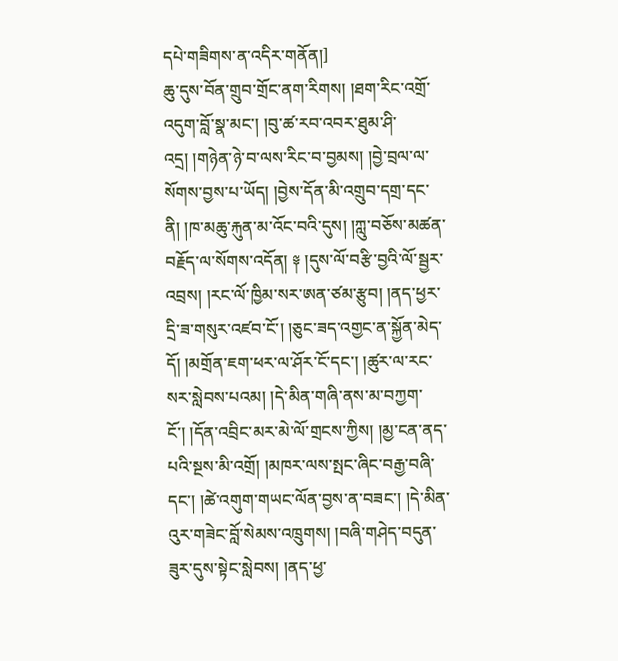དཔེ་གཟིགས་ན་འདིར་གནོན།]
ཆུ་དུས་བོན་གྲུབ་གྲོང་ནག་རིགས། །ཐག་རིང་འགྲོ་འདུག་བློ་སྣ་མང་། །བུ་ཚ་རབ་འབར་ཐུམ་ཤི་འདྲ། །གཉེན་ཉེ་བ་ལས་རིང་བ་བྱམས། །བྱེ་བྲལ་ལ་སོགས་བྱས་པ་ཡོད། །བྱེས་དོན་མི་འགྲུབ་དགྲ་དང་ནི། །ཁ་མཆུ་རྐུན་མ་འོང་བའི་དུས། །ཀླུ་བཅོས་མཚན་བརྗོད་ལ་སོགས་འདོན། ༈ །དུས་ལོ་བརྩི་བྱའི་ལོ་སྦྱར་འབྲས། །རང་ལོ་ཁྱིམ་སར་ཨན་ཙམ་རྩུབ། །ནད་ཕྱར་དྲི་ཟ་གསུར་འཛབ་ངོ་། །ཅུང་ཟད་འགྱང་ན་སྐྱོན་མེད་དོ། །མགྲོན་ཇག་ཕར་ལ་ཤོར་ངོ་དང་། །ཚུར་ལ་རང་སར་སླེབས་པའམ། །དེ་མིན་གཞི་ནས་མ་བཀྱག་ངོ་། །དོན་འབྲིང་མར་མེ་ལོ་གྲངས་ཀྱིས། །མྱ་ངན་ནད་པའི་སྔས་མི་འགྲོ། །མཁར་ལས་སྤང་ཞིང་བརྒྱ་བཞི་དང་། །ཚེ་འགུག་གཡང་ལོན་བྱས་ན་བཟང་། །དེ་མིན་འུར་གཟེང་བློ་སེམས་འཁྲུགས། །བཞི་གཤེད་བདུན་ཟུར་དུས་སྟེང་སླེབས། །ནད་ཕྱ་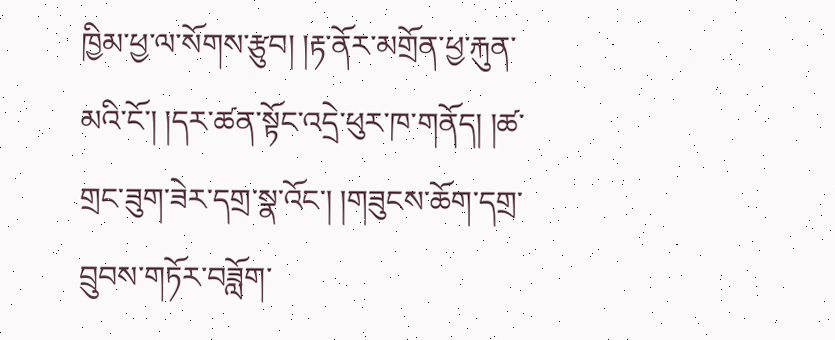ཁྱིམ་ཕྱ་ལ་སོགས་རྩུབ། །རྟ་ནོར་མགྲོན་ཕྱ་རྐུན་མའི་ངོ་། །དར་ཚན་སྟོང་འདྲེ་ཕུར་ཁ་གནོད། །ཚ་གྲང་ཟུག་ཟེར་དགྲ་སྣ་འོང་། །གཟུངས་ཆོག་དགྲ་བྲུབས་གཏོར་བཟློག་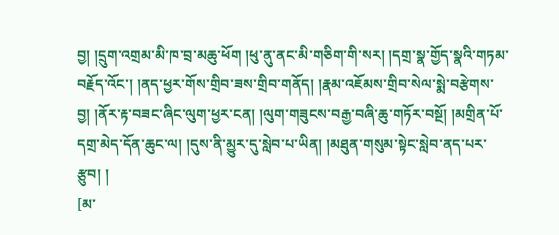བྱ། །དྲུག་འགྲམ་མི་ཁ་བྲ་མཆུ་ཕོག །ཕུ་ནུ་ནང་མི་གཅིག་གི་སར། །དགྲ་སྣ་གྱོད་སྣའི་གཏམ་བརྗོད་འོང་། །ནད་ཕྱར་གོས་གྲིབ་ཟས་གྲིབ་གནོད། །རྣམ་འཇོམས་གྲིབ་སེལ་སྨེ་བརྩེགས་བྱ། །ནོར་རྟ་བཟང་ཞིང་ལུག་ཕྱར་ངན། །ལུག་གཟུངས་བརྒྱ་བཞི་ཆུ་གཏོར་བསྔོ། །མགྲིན་པོ་དགྲ་མེད་དོན་ཆུང་ལ། །དུས་ནི་མྱུར་དུ་སླེབ་པ་ཡིན། །མཐུན་གསུམ་སྟེང་སླེབ་ནད་པར་རྩུབ། །
[མ་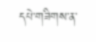དཔེ་གཟིགས་ན་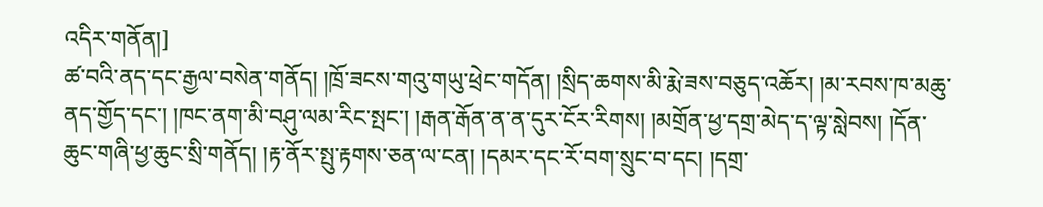འདིར་གནོན།]
ཚ་བའི་ནད་དང་རྒྱལ་བསེན་གནོད། །ཁྲོ་ཟངས་གའུ་གཡུ་ཕྲེང་གདོན། །སྲིད་ཆགས་མི་རྨེ་ཟས་བཅུད་འཆོར། །མ་རབས་ཁ་མཆུ་ནད་གྱོད་དང་། །ཁང་ནག་མི་བཤུ་ལམ་རིང་སྤང་། །རྒན་རྒོན་ན་ན་དུར་ངོར་རིགས། །མགྲོན་ཕྱ་དགྲ་མེད་ད་ལྟ་སླེབས། །དོན་ཆུང་གཞི་ཕྱ་ཆུང་སྲི་གནོད། །རྟ་ནོར་སྤུ་རྟགས་ཅན་ལ་ངན། །དམར་དང་རོ་བག་སྲུང་བ་དང། །དགྲ་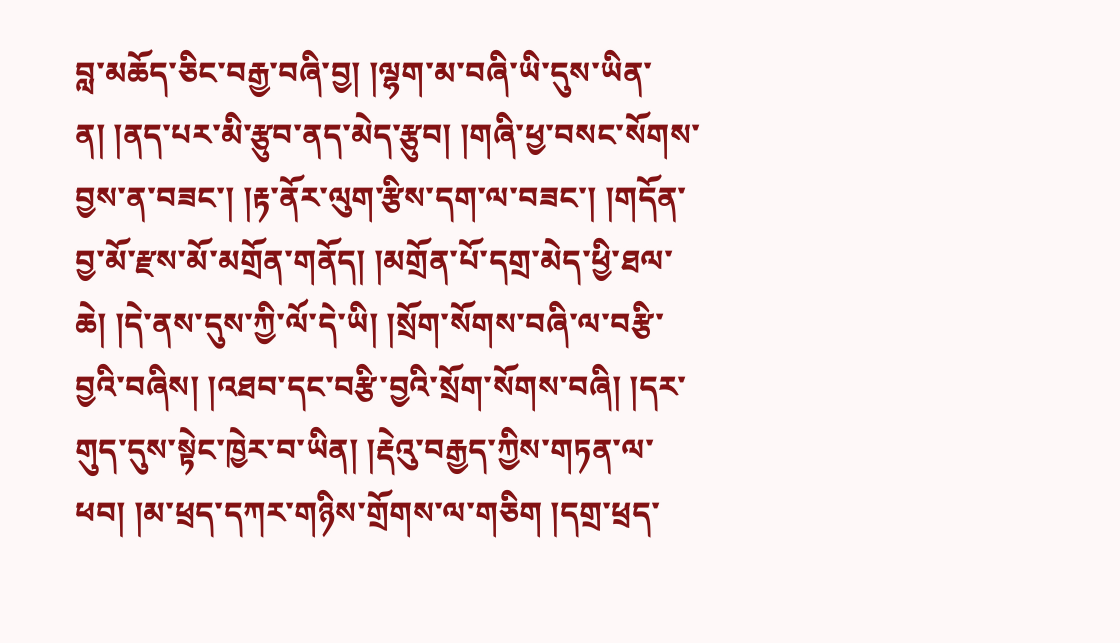བླ་མཆོད་ཅིང་བརྒྱ་བཞི་བྱ། །ལྷག་མ་བཞི་ཡི་དུས་ཡིན་ན། །ནད་པར་མི་རྩུབ་ནད་མེད་རྩུབ། །གཞི་ཕྱ་བསང་སོགས་བྱས་ན་བཟང་། །རྟ་ནོར་ལུག་རྩིས་དག་ལ་བཟང་། །གདོན་བྱ་མོ་རྫས་མོ་མགྲོན་གནོད། །མགྲོན་པོ་དགྲ་མེད་ཕྱི་ཐལ་ཆེ། །དེ་ནས་དུས་ཀྱི་ལོ་དེ་ཡི། །སྲོག་སོགས་བཞི་ལ་བརྩི་བྱའི་བཞིས། །འཐབ་དང་བརྩི་བྱའི་སྲོག་སོགས་བཞི། །དར་གུད་དུས་སྟེང་ཁྱེར་བ་ཡིན། །རྡེའུ་བརྒྱད་ཀྱིས་གཏན་ལ་ཕབ། །མ་ཕྲད་དཀར་གཉིས་གྲོགས་ལ་གཅིག །དགྲ་ཕྲད་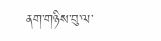ནག་གཉིས་བུ་ལ་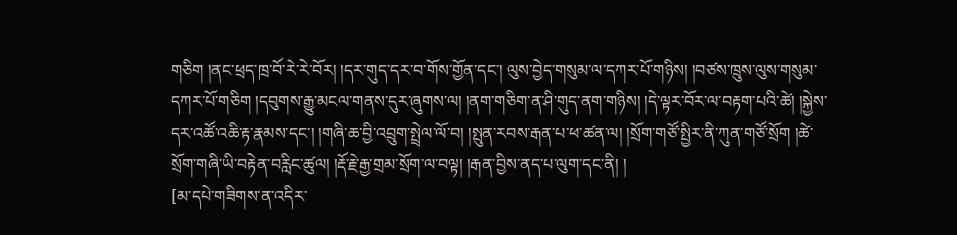གཅིག །ནང་ཕྲད་ཁྲ་བོ་རེ་རེ་བོར། །དར་གུད་དར་བ་གོས་གྱོན་དང་། ལུས་བྱེད་གསུམ་ལ་དཀར་པོ་གཉིས། །བཙས་ཁྲུས་ལུས་གསུམ་དཀར་པོ་གཅིག །དབུགས་རྒྱུ་མངལ་གནས་དུར་ཞུགས་ལ། །ནག་གཅིག་ན་ཤི་གུད་ནག་གཉིས། །དེ་ལྟར་བོར་ལ་བརྟག་པའི་ཚེ། །སྐྱེས་དར་འཚོ་འཆི་རྟ་རྣམས་དང་། །གཞི་ཆ་བྱི་འབྲུག་སྤྲེལ་ལོ་བ། །སྤུན་རབས་རྒན་པ་ཕ་ཚན་ལ། །སྲོག་གཙོ་སྤྱིར་ནི་ཀུན་གཙོ་སྲོག །ཚེ་སྲོག་གཞི་ཡི་བརྟེན་བརླིང་ཚུལ། །རྡོ་རྗེ་རྒྱ་གྲམ་སྲོག་ལ་བལྟ། །རྒན་བྱིས་ནད་པ་ལུག་དང་ནི། །
[མ་དཔེ་གཟིགས་ན་འདིར་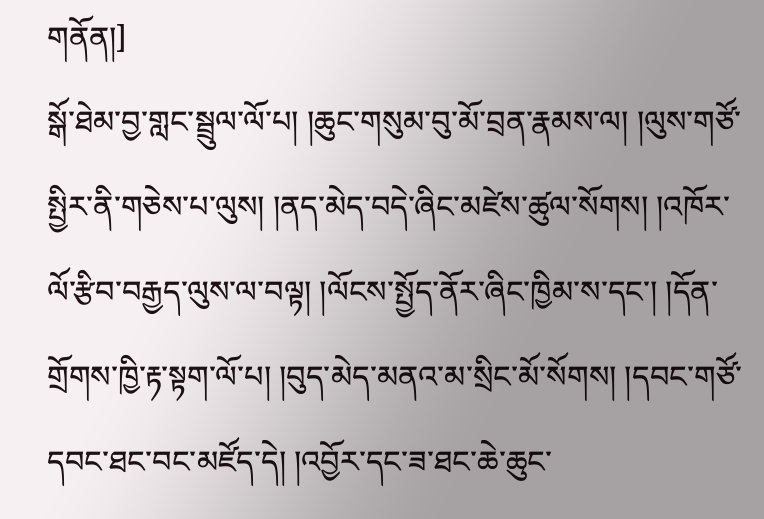གནོན།]
སྒོ་ཐེམ་བྱ་གླང་སྦྲུལ་ལོ་པ། །ཆུང་གསུམ་བུ་མོ་བྲན་རྣམས་ལ། །ལུས་གཙོ་སྤྱིར་ནི་གཅེས་པ་ལུས། །ནད་མེད་བདེ་ཞིང་མཛེས་ཚུལ་སོགས། །འཁོར་ལོ་རྩིབ་བརྒྱད་ལུས་ལ་བལྟ། །ལོངས་སྤྱོད་ནོར་ཞིང་ཁྱིམ་ས་དང་། །དོན་གྲོགས་ཁྱི་རྟ་སྟག་ལོ་པ། །བུད་མེད་མནའ་མ་སྲིང་མོ་སོགས། །དབང་གཙོ་དབང་ཐང་བང་མཛོད་དེ། །འབྱོར་དང་ཟ་ཐང་ཆེ་ཆུང་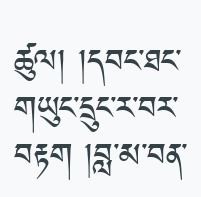ཚུལ། །དབང་ཐང་གཡུང་དྲུང་ར་བར་བརྟག །བླ་མ་བན་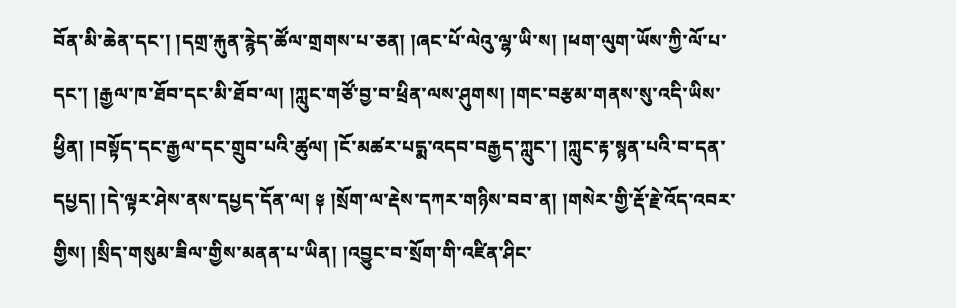བོན་མི་ཆེན་དང་། །དགྲ་རྐུན་རྙེད་ཚོལ་གྲགས་པ་ཅན། །ཞང་པོ་ལེའུ་ལྷ་ཡི་ས། །ཕག་ལུག་ཡོས་ཀྱི་ལོ་པ་དང་། །རྒྱལ་ཁ་ཐོབ་དང་མི་ཐོབ་ལ། །ཀླུང་གཙོ་བྱ་བ་ཕྲིན་ལས་ཤུགས། །གང་བརྩམ་གནས་སུ་འདི་ཡིས་ཕྱིན། །བསྟོད་དང་རྒྱལ་དང་གྲུབ་པའི་ཚུལ། །ངོ་མཚར་པདྨ་འདབ་བརྒྱད་ཀླུང་། །ཀླུང་རྟ་སྙན་པའི་བ་དན་དཔྱད། །དེ་ལྟར་ཤེས་ནས་དཔྱད་དོན་ལ། ༈ །སྲོག་ལ་རྡེས་དཀར་གཉིས་བབ་ན། །གསེར་གྱི་རྡོ་རྗེ་འོད་འབར་གྱིས། །སྲིད་གསུམ་ཟིལ་གྱིས་མནན་པ་ཡིན། །འབྱུང་བ་སྲོག་གི་འཛིན་ཤིང་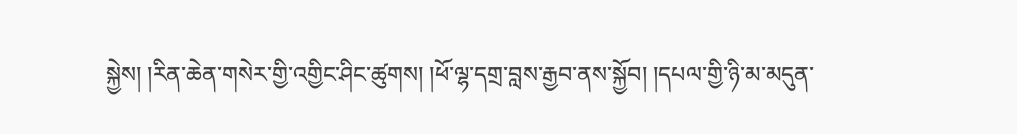སྐྱེས། །རིན་ཆེན་གསེར་གྱི་འགྱིང་ཤིང་ཚུགས། །ཕོ་ལྷ་དགྲ་བླས་རྒྱབ་ནས་སྐྱོབ། །དཔལ་གྱི་ཉི་མ་མདུན་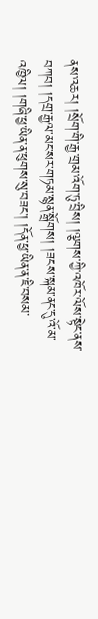ནས་འཆར། །སྲོག་གི་རྒྱ་གྲམ་འོག་ཏུ་བྲིས། །ལྕགས་ཀྱི་འཁོར་ལོས་སྟེང་ནས་བཀབ། །དགྲ་རྒྱལ་མང་སར་གཏམ་སྙན་སྒྲོགས། །ཟངས་སྐམ་ནང་དུ་འོ་མ་འཁྱིལ། །གཞི་ཕྱ་ཡིན་ན་ཕུགས་སུ་བཟང་། །དོན་ཕྱ་ཡིན་ན་ཇི་བསམ་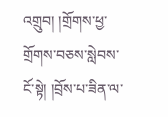འགྲུབ། །གྲོགས་ཕྱ་གྲོགས་བཅས་སླེབས་ངོ་སྟེ། །བྲོས་པ་ཟིན་ལ་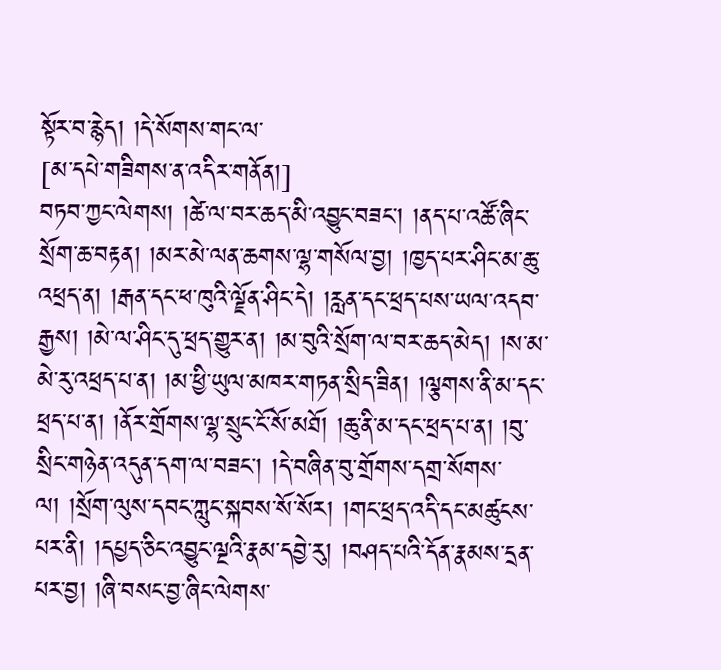སྟོར་བ་རྙེད། །དེ་སོགས་གང་ལ་
[མ་དཔེ་གཟིགས་ན་འདིར་གནོན།]
བཏབ་ཀྱང་ལེགས། །ཚེ་ལ་བར་ཆད་མི་འབྱུང་བཟང་། །ནད་པ་འཚོ་ཞིང་སྲོག་ཆ་བརྟན། །མར་མེ་ལན་ཆགས་ལྷ་གསོལ་བྱ། །ཁྱད་པར་ཤིང་མ་ཆུ་འཕྲད་ན། །རྒན་དང་ཕ་ཁུའི་ལྗོན་ཤིང་དེ། །རླན་དང་ཕྲད་པས་ཡལ་འདབ་རྒྱས། །མེ་ལ་ཤིང་དུ་ཕྲད་གྱུར་ན། །མ་བུའི་སྲོག་ལ་བར་ཆད་མེད། །ས་མ་མེ་རུ་འཕྲད་པ་ན། །མ་ཕྱི་ཡུལ་མཁར་གཏན་སྲིད་ཟིན། །ལྕགས་ནི་མ་དང་ཕྲད་པ་ན། །ནོར་གྲོགས་ལྷ་སྲུང་ངོ་སོ་མཐོ། །ཆུ་ནི་མ་དང་ཕྲད་པ་ན། །བུ་སྲིང་གཉེན་འདུན་དག་ལ་བཟང་། །དེ་བཞིན་བུ་གྲོགས་དགྲ་སོགས་ལ། །སྲོག་ལུས་དབང་ཀླུང་སྐབས་སོ་སོར། །གང་ཕྲད་འདི་དང་མཚུངས་པར་ནི། །དཔྱད་ཅིང་འབྱུང་ལྔའི་རྣམ་དབྱེ་རུ། །བཤད་པའི་དོན་རྣམས་དྲན་པར་བྱ། །ཞི་བསང་བྱ་ཞིང་ལེགས་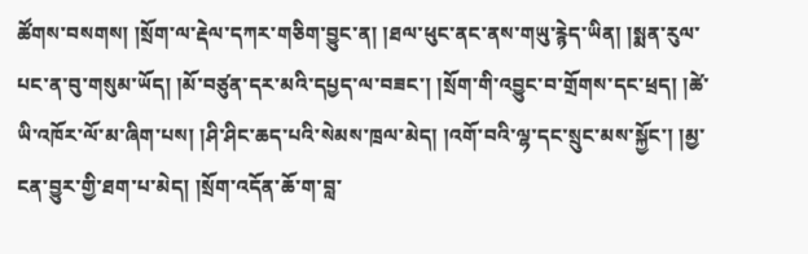ཚོགས་བསགས། །སྲོག་ལ་རྡེལ་དཀར་གཅིག་བྱུང་ན། །ཐལ་ཕུང་ནང་ནས་གཡུ་རྙེད་ཡིན། །སྨན་རུལ་པང་ན་བུ་གསུམ་ཡོད། །མོ་བཙུན་དར་མའི་དཔྱད་ལ་བཟང་། །སྲོག་གི་འབྱུང་བ་གྲོགས་དང་ཕྲད། །ཚེ་ཡི་འཁོར་ལོ་མ་ཞིག་པས། །ཤི་ཤིང་ཆད་པའི་སེམས་ཁྲལ་མེད། །འགོ་བའི་ལྷ་དང་སྲུང་མས་སྐྱོང་། །མྱ་ངན་བྱུར་གྱི་ཐག་པ་མེད། །སྲོག་འདོན་ཆོ་ག་བླ་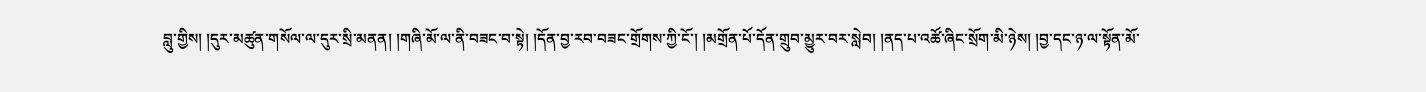བླུ་གྱིས། །དུར་མཚུན་གསོལ་ལ་དུར་སྲི་མནན། །གཞི་མོ་ལ་ནི་བཟང་བ་སྟེ། །དོན་བྱ་རབ་བཟང་གྲོགས་ཀྱི་ངོ་། །མགྲོན་པོ་དོན་གྲུབ་མྱུར་བར་སླེབ། །ནད་པ་འཚོ་ཞིང་སྲོག་མི་ཉེས། །བྱ་དང་ཉ་ལ་སྟོན་མོ་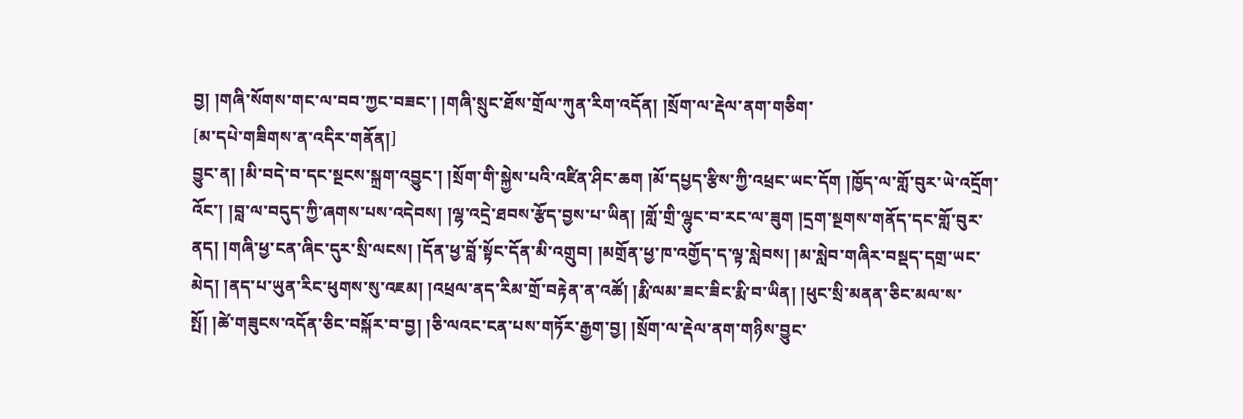བྱ། །གཞི་སོགས་གང་ལ་བབ་ཀྱང་བཟང་། །གཞི་སྲུང་ཐོས་གྲོལ་ཀུན་རིག་འདོན། །སྲོག་ལ་རྡེལ་ནག་གཅིག་
[མ་དཔེ་གཟིགས་ན་འདིར་གནོན།]
བྱུང་ན། །མི་བདེ་བ་དང་སྔངས་སྐྲག་འབྱུང་། །སྲོག་གི་སྐྱེས་པའི་འཛིན་ཤིང་ཆག །མོ་དཔྱད་རྩིས་ཀྱི་འཕྲང་ཡང་དོག །ཁྱོད་ལ་གློ་བུར་ཡེ་འདྲོག་འོང་། །བླ་ལ་བདུད་ཀྱི་ཞགས་པས་འདེབས། །ལྷ་འདྲེ་ཐབས་རྩོད་བྱས་པ་ཡིན། །གློ་གྲི་ལྷུང་བ་རང་ལ་ཟུག །དྲག་སྔགས་གནོད་དང་གློ་བུར་ནད། །གཞི་ཕྱ་ངན་ཞིང་དུར་སྲི་ལངས། །དོན་ཕྱ་བློ་སྟོང་དོན་མི་འགྲུབ། །མགྲོན་ཕྱ་ཁ་འགྱོད་ད་ལྟ་སླེབས། །མ་སླེབ་གཞིར་བསྡད་དགྲ་ཡང་མེད། །ནད་པ་ཡུན་རིང་ཕུགས་སུ་འཇམ། །འཕྲལ་ནད་རིམ་གྲོ་བརྟེན་ན་འཚོ། །རྨི་ལམ་ཟང་ཟིང་རྨི་བ་ཡིན། །ཕུང་སྲི་མནན་ཅིང་མལ་ས་སྤོ། །ཚེ་གཟུངས་འདོན་ཅིང་བསྐོར་བ་བྱ། །ཅི་ལའང་ངན་པས་གཏོར་རྒྱག་བྱ། །སྲོག་ལ་རྡེལ་ནག་གཉིས་བྱུང་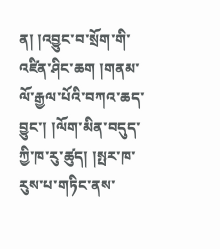ན། །འབྱུང་བ་སྲོག་གི་འཛིན་ཤིང་ཆག །གནམ་ལོ་རྒྱལ་པོའི་བཀའ་ཆད་བྱུང་། །ལོག་མིན་བདུད་ཀྱི་ཁ་རུ་ཚུད། །སྤར་ཁ་རུས་པ་གཏིང་ནས་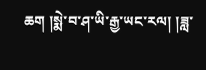ཆག །སྨེ་བ་ཤ་ཡི་རྒྱ་ཡང་རལ། །ཟླ་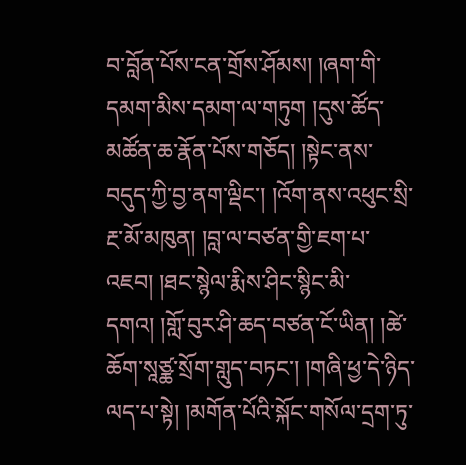བ་བློན་པོས་ངན་གྲོས་ཤོམས། །ཞག་གི་དམག་མིས་དམག་ལ་གཏུག །དུས་ཚོད་མཚོན་ཆ་རྣོན་པོས་གཅོད། །སྟེང་ནས་བདུད་ཀྱི་བྱ་ནག་ལྡིང་། །འོག་ནས་འཕུང་སྲི་རྔ་མོ་མཁུན། །བླ་ལ་བཙན་གྱི་ཇག་པ་འཇབ། །ཐང་སྙེལ་རྨིས་ཤིང་སྙིང་མི་དགའ། །གློ་བུར་ཤི་ཆད་བཙན་ངོ་ཡིན། །ཚེ་ཆོག་སཱཙྪ་སྲོག་གླུད་བཏང་། །གཞི་ཕྱ་དེ་ཉིད་ལད་པ་སྟེ། །མགོན་པོའི་སྐོང་གསོལ་དྲག་ཏུ་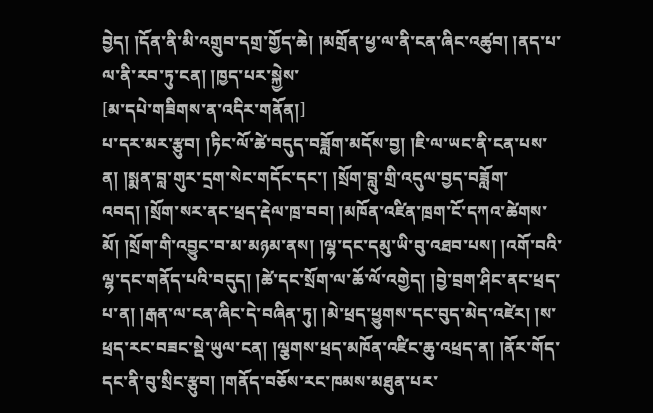བྱེད། །དོན་ནི་མི་འགྲུབ་དགྲ་གྱོད་ཆེ། །མགྲོན་ཕྱ་ལ་ནི་ངན་ཞིང་འཚུབ། །ནད་པ་ལ་ནི་རབ་ཏུ་ངན། །ཁྱད་པར་སྐྱེས་
[མ་དཔེ་གཟིགས་ན་འདིར་གནོན།]
པ་དར་མར་རྩུབ། །ཏིང་ལོ་ཚེ་བདུད་བཟློག་མདོས་བྱ། །ཇི་ལ་ཡང་ནི་ངན་པས་ན། །སྨན་བླ་གུར་དྲག་སེང་གདོང་དང་། །སྲོག་བླུ་གྲི་འདུལ་བྱད་བཟློག་འབད། །སྲོག་སར་ནང་ཕྲད་རྡེལ་ཁྲ་བབ། །མཁོན་འཛིན་ཁྲག་ངོ་དཀའ་ཚེགས་མོ། །སྲོག་གི་འབྱུང་བ་མ་མཉམ་ནས། །ལྷ་དང་དམུ་ཡི་བུ་འཐབ་པས། །འགོ་བའི་ལྷ་དང་གནོད་པའི་བདུད། །ཚེ་དང་སྲོག་ལ་ཆོ་ལོ་འགྱེད། །བྱེ་བྲག་ཤིང་ནང་ཕྲད་པ་ན། །རྒན་ལ་ངན་ཞིང་དེ་བཞིན་ཏུ། །མེ་ཕྲད་ཕྱུགས་དང་བུད་མེད་འཛེར། །ས་ཕྲད་རང་བཟང་སྡེ་ཡུལ་ངན། །ལྕགས་ཕྲད་མཁོན་འཛིང་ཆུ་འཕྲད་ན། །ནོར་གོད་དང་ནི་བུ་སྲིང་རྩུབ། །གནོད་བཅོས་རང་ཁམས་མཐུན་པར་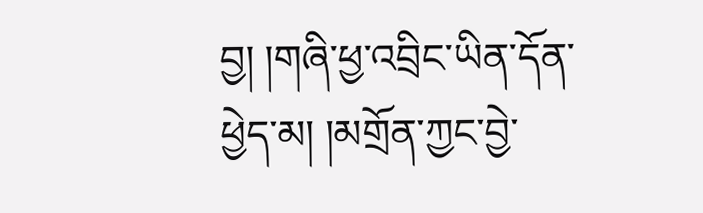བྱ། །གཞི་ཕྱ་འབྲིང་ཡིན་དོན་ཕྱེད་མ། །མགྲོན་ཀྱང་བྱེ་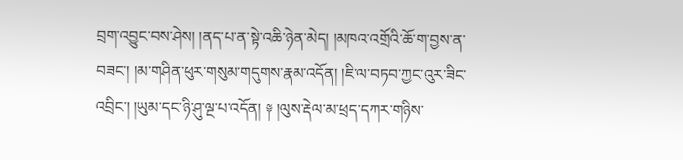བྲག་འབྱུང་བས་ཤེས། །ནད་པ་ན་སྟེ་འཆི་ཉེན་མེད། །མཁའ་འགྲོའི་ཆོ་ག་བྱས་ན་བཟང་། །མ་གཤིན་ཕུར་གསུམ་གདུགས་རྣམ་འདོན། །ཇི་ལ་བཏབ་ཀྱང་འུར་ཟིང་འབྲིང་། །ཡུམ་དང་ཉི་ཤུ་ལྔ་པ་འདོན། ༈ །ལུས་རྡེལ་མ་ཕྲད་དཀར་གཉིས་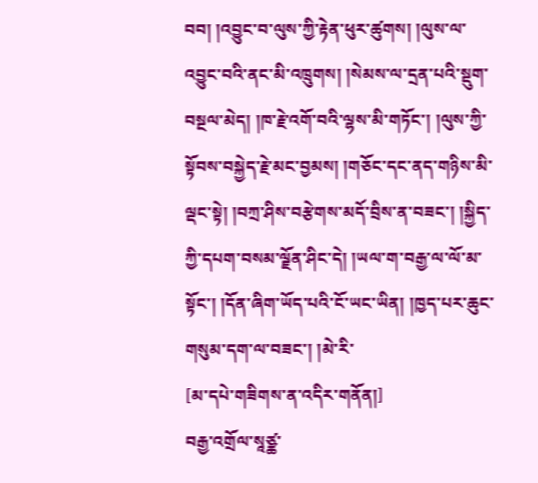བབ། །འབྱུང་བ་ལུས་ཀྱི་རྟེན་ཕུར་ཚུགས། །ལུས་ལ་འབྱུང་བའི་ནང་མི་འཁྲུགས། །སེམས་ལ་དྲན་པའི་སྡུག་བསྔལ་མེད། །ཁ་རྗེ་འགོ་བའི་ལྷས་མི་གཏོང་། །ལུས་ཀྱི་སྟོབས་བསྐྱེད་རྗེ་མང་བྱམས། །གཅོང་དང་ནད་གཉིས་མི་ལྡང་སྟེ། །བཀྲ་ཤིས་བརྩེགས་མདོ་བྲིས་ན་བཟང་། །སྐྱིད་ཀྱི་དཔག་བསམ་ལྗོན་ཤིང་དེ། །ཡལ་ག་བརྒྱ་ལ་ལོ་མ་སྟོང་། །དོན་ཞིག་ཡོད་པའི་ངོ་ཡང་ཡིན། །ཁྱད་པར་ཆུང་གསུམ་དག་ལ་བཟང་། །མེ་རི་
[མ་དཔེ་གཟིགས་ན་འདིར་གནོན།]
བརྒྱ་འགྲོལ་སཱཙྪ་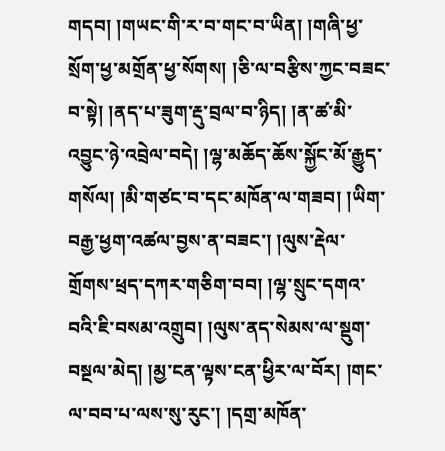གདབ། །གཡང་གི་ར་བ་གང་བ་ཡིན། །གཞི་ཕྱ་སྲོག་ཕྱ་མགྲོན་ཕྱ་སོགས། །ཅི་ལ་བརྩིས་ཀྱང་བཟང་བ་སྟེ། །ནད་པ་ཟུག་རྡུ་བྲལ་བ་ཉིད། །ན་ཚ་མི་འབྱུང་ཉེ་འབྲེལ་བདེ། །ལྷ་མཆོད་ཆོས་སྐྱོང་མོ་རྒྱུད་གསོལ། །མི་གཙང་བ་དང་མཁོན་ལ་གཟབ། །ཡིག་བརྒྱ་ཕྱག་འཚལ་བྱས་ན་བཟང་། །ལུས་རྡེལ་གྲོགས་ཕྲད་དཀར་གཅིག་བབ། །ལྷ་སྲུང་དགའ་བའི་ཇི་བསམ་འགྲུབ། །ལུས་ནད་སེམས་ལ་སྡུག་བསྔལ་མེད། །མྱ་ངན་ལྟས་ངན་ཕྱིར་ལ་བོར། །གང་ལ་བབ་པ་ལས་སུ་རུང་། །དགྲ་མཁོན་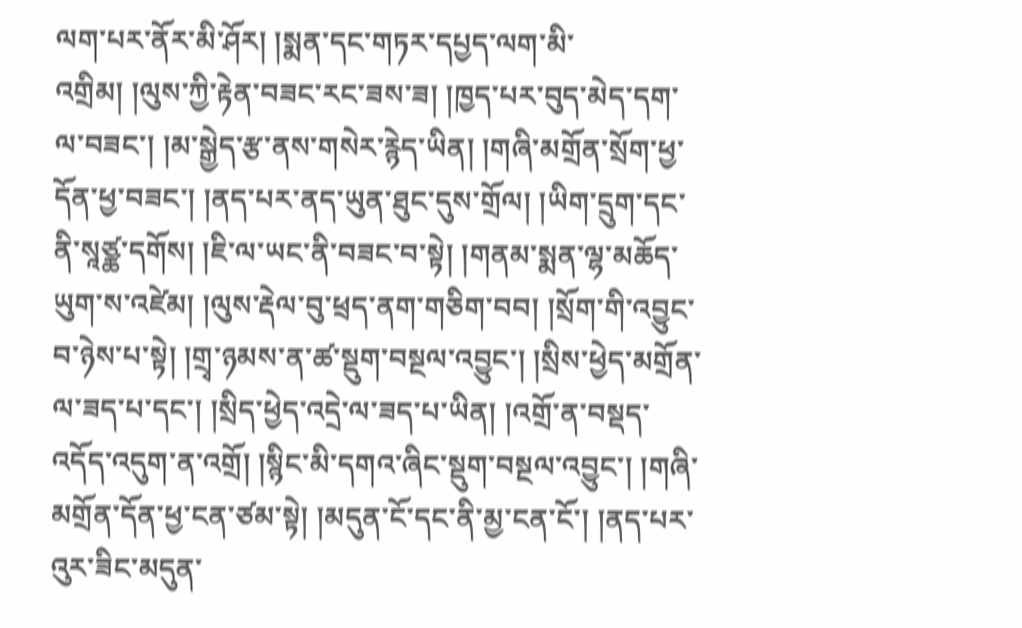ལག་པར་ནོར་མི་ཤོར། །སྨན་དང་གཏར་དཔྱད་ལག་མི་འགྲིམ། །ལུས་ཀྱི་རྟེན་བཟང་རང་ཟས་ཟ། །ཁྱད་པར་བུད་མེད་དག་ལ་བཟང་། །མ་སྒྱེད་རྩ་ནས་གསེར་རྙེད་ཡིན། །གཞི་མགྲོན་སྲོག་ཕྱ་དོན་ཕྱ་བཟང་། །ནད་པར་ནད་ཡུན་ཐུང་དུས་གྲོལ། །ཡིག་དྲུག་དང་ནི་སཱཙྪ་དགོས། །ཇི་ལ་ཡང་ནི་བཟང་བ་སྟེ། །གནམ་སྨན་ལྷ་མཆོད་ཡུག་ས་འཛེམ། །ལུས་རྡེལ་བུ་ཕྲད་ནག་གཅིག་བབ། །སྲོག་གི་འབྱུང་བ་ཉེས་པ་སྟེ། །གྲྭ་ཉམས་ན་ཚ་སྡུག་བསྔལ་འབྱུང་། །སྲིས་ཕྱེད་མགྲོན་ལ་ཟད་པ་དང་། །སྲིད་ཕྱེད་འདྲེ་ལ་ཟད་པ་ཡིན། །འགྲོ་ན་བསྡད་འདོད་འདུག་ན་འགྲོ། །སྙིང་མི་དགའ་ཞིང་སྡུག་བསྔལ་འབྱུང་། །གཞི་མགྲོན་དོན་ཕྱ་ངན་ཙམ་སྟེ། །མདུན་ངོ་དང་ནི་མྱ་ངན་ངོ་། །ནད་པར་འུར་ཟིང་མདུན་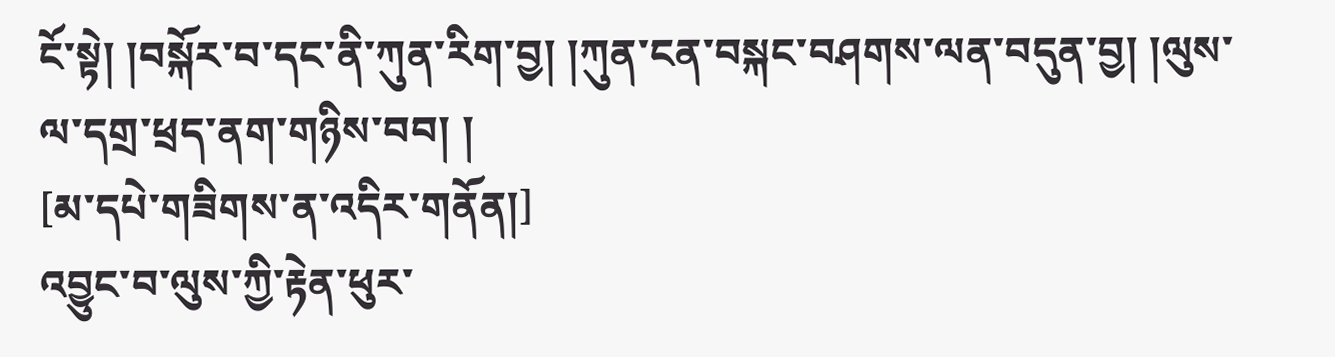ངོ་སྟེ། །བསྐོར་བ་དང་ནི་ཀུན་རིག་བྱ། །ཀུན་ངན་བསྐང་བཤགས་ལན་བདུན་བྱ། །ལུས་ལ་དགྲ་ཕྲད་ནག་གཉིས་བབ། །
[མ་དཔེ་གཟིགས་ན་འདིར་གནོན།]
འབྱུང་བ་ལུས་ཀྱི་རྟེན་ཕུར་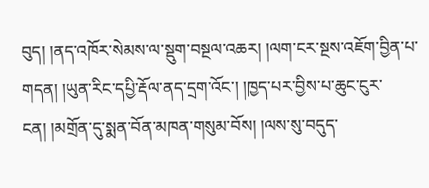བུད། །ནད་འཁོར་སེམས་ལ་སྡུག་བསྔལ་འཆར། །ལག་ངར་སྔས་འཇོག་བྱིན་པ་གདན། །ཡུན་རིང་དཔྱི་རྡོལ་ནད་དྲག་འོང་། །ཁྱད་པར་བྱིས་པ་ཆུང་ངུར་ངན། །མགྲོན་དུ་སྨན་བོན་མཁན་གསུམ་བོས། །ལས་སུ་བདུད་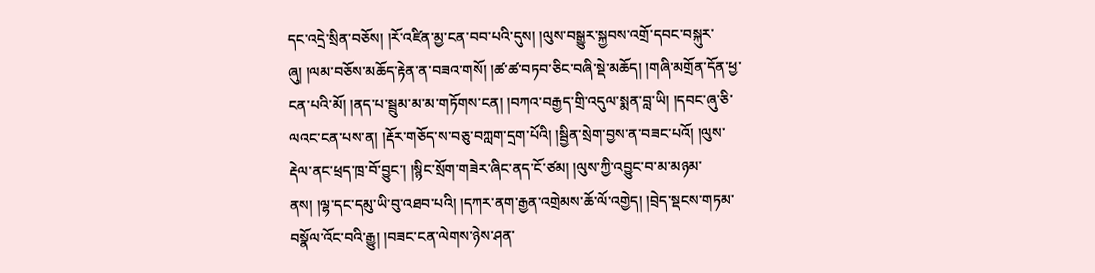དང་འདྲེ་སྲིན་བཅོས། །རོ་འཛིན་མྱ་ངན་བབ་པའི་དུས། །ལུས་བསྒྱུར་སྐྱབས་འགྲོ་དབང་བསྐུར་ཞུ། །ལམ་བཅོས་མཆོད་རྟེན་ན་བཟའ་གསོ། །ཚ་ཚ་བཏབ་ཅིང་བཞི་སྡེ་མཆོད། །གཞི་མགྲོན་དོན་ཕྱ་ངན་པའི་མོ། །ནད་པ་སྦྲུམ་མ་མ་གཏོགས་ངན། །བཀའ་བརྒྱད་གྲི་འདུལ་སྨན་བླ་ཡི། །དབང་ཞུ་ཅི་ལའང་ངན་པས་ན། །རྡོར་གཅོད་ས་བཅུ་བཀླག་དྲག་པོའི། །སྦྱིན་སྲེག་བྱས་ན་བཟང་པའོ། །ལུས་རྡེལ་ནང་ཕྲད་ཁྲ་བོ་བྱུང་། །སྙིང་སྲོག་གཟེར་ཞིང་ནད་ངོ་ཙམ། །ལུས་ཀྱི་འབྱུང་བ་མ་མཉམ་ནས། །ལྷ་དང་དམུ་ཡི་བུ་འཐབ་པའི། །དཀར་ནག་རྒྱན་འགྲེམས་ཆོ་ལོ་འགྱེད། །བྲེད་སྡངས་གཏམ་བསྣོལ་འོང་བའི་རྒྱུ། །བཟང་ངན་ལེགས་ཉེས་ཤན་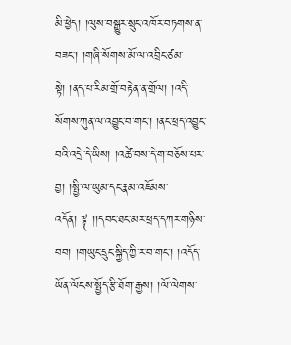མི་ཕྱེད། །ལུས་བསྒྱུར་སྲུང་འཁོར་བཏགས་ན་བཟང་། །གཞི་སོགས་མོ་ལ་འབྲིང་ཙམ་སྟེ། །ནད་པ་རིམ་གྲོ་བརྟེན་ན་གྲོལ། །འདི་སོགས་ཀུན་ལ་འབྱུང་བ་གང་། །ནང་ཕྲད་འབྱུང་བའི་འདྲེ་དེ་ཡིས། །འཚེ་བས་དེ་ག་བཅོས་པར་བྱ། །སྤྱི་ལ་ཡུམ་དང་རྣམ་འཇོམས་འདོན། ༈ །།དབང་ཐང་མར་ཕྲད་དཀར་གཉིས་བབ། །གཡུང་དྲུང་སྐྱིད་ཀྱི་ར་བ་གང་། །འདོད་ཡོན་ལོངས་སྤྱོད་རྩི་ཐོག་རྒྱས། །ལོ་ལེགས་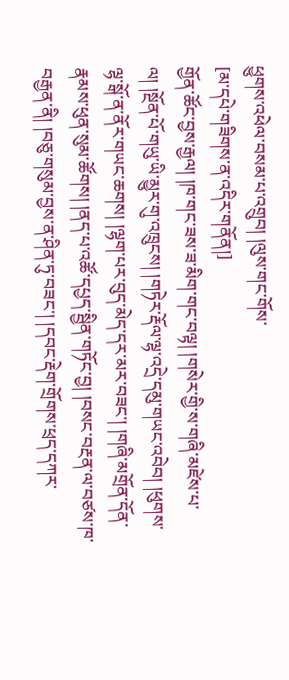ཕྱུགས་འཕེལ་བསམ་པ་འགྲུབ། །ལུས་གང་གོས་
[མ་དཔེ་གཟིགས་ན་འདིར་གནོན།]
གྱོན་ཚོང་བྱས་རྒྱལ། །ཁ་གང་ཟས་ཟ་མིག་གང་བལྟ། །གསེར་གྱི་ས་གཞི་མཛེས་པ་ལ། །སྔོན་པོ་གཡུ་ཡི་མྱུར་གུ་འཁྲུངས། །གཏེར་རྡོལ་ལྷ་འདྲེ་དམུ་གཡང་འབེབ། །ཕུགས་ལྷ་སྒོ་ན་ནོར་གཡང་ཆགས། །ལྷག་པར་བུད་མེད་དར་མར་བཟང་། །གཞི་མགྲོན་དོན་རྣམས་ཕུན་སུམ་ཚོགས། །ནད་པ་འཚོ་དཔྱད་སྦྱིན་གཏོང་བྱ། །བསང་བརྔན་ལ་བཙས་ཁ་བརྒྱན་ནི། །བཅུ་གསུམ་བྱས་ན་ཤིན་ཏུ་བཟང་། །དབང་རྡེག་གྲོགས་ཕྲད་དཀར་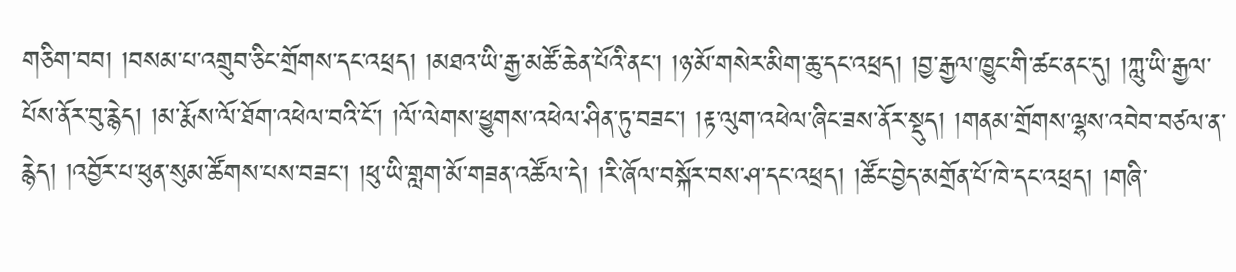གཅིག་བབ། །བསམ་པ་འགྲུབ་ཅིང་གྲོགས་དང་འཕྲད། །མཐའ་ཡི་རྒྱ་མཚོ་ཆེན་པོའི་ནང་། །ཉ་མོ་གསེར་མིག་ཆུ་དང་འཕྲད། །བྱ་རྒྱལ་ཁྱུང་གི་ཚང་ནང་དུ། །ཀླུ་ཡི་རྒྱལ་པོས་ནོར་བུ་རྙེད། །མ་རྨོས་ལོ་ཐོག་འཕེལ་བའི་ངོ་། །ལོ་ལེགས་ཕྱུགས་འཕེལ་ཤིན་ཏུ་བཟང་། །རྟ་ལུག་འཕེལ་ཞིང་ཟས་ནོར་སྡུད། །གནམ་གྲོགས་ལྷས་འབེབ་བཙལ་ན་རྙེད། །འབྱོར་པ་ཕུན་སུམ་ཚོགས་པས་བཟང་། །ཕུ་ཡི་གླག་མོ་གཟན་འཚོལ་དེ། །རི་ཞོལ་བསྐོར་བས་ཤ་དང་འཕྲད། །ཚོང་བྱེད་མགྲོན་པོ་ཁེ་དང་འཕྲད། །གཞི་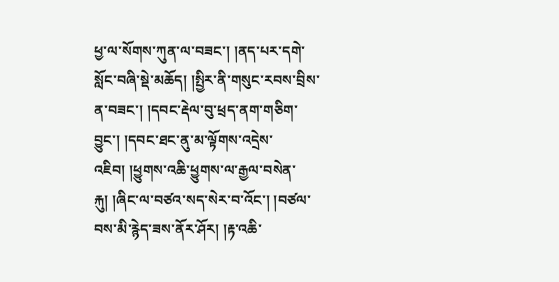ཕྱ་ལ་སོགས་ཀུན་ལ་བཟང་། །ནད་པར་དགེ་སློང་བཞི་སྡེ་མཆོད། །སྤྱིར་ནི་གསུང་རབས་བྲིས་ན་བཟང་། །དབང་རྡེལ་བུ་ཕྲད་ནག་གཅིག་བྱུང་། །དབང་ཐང་ནུ་མ་ལྟོགས་འདྲེས་འཇིབ། །ཕྱུགས་འཆི་ཕྱུགས་ལ་རྒྱལ་བསེན་རྐུ། །ཞིང་ལ་བཙའ་སད་སེར་བ་འོང་། །བཙལ་བས་མི་རྙེད་ཟས་ནོར་ཤོར། །རྟ་འཆི་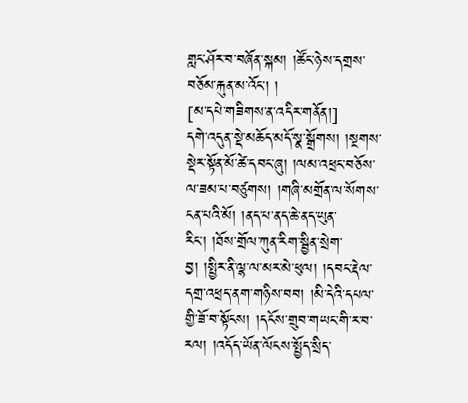གླང་ཤོར་བ་བཞོན་སྐམ། །ཚོང་ཉེས་དགྲས་བཅོམ་རྐུན་མ་འོང་། །
[མ་དཔེ་གཟིགས་ན་འདིར་གནོན།]
དགེ་འདུན་སྡེ་མཆོད་མདོ་སྣ་སྒྲོགས། །སྔགས་སྡེར་སྟོན་མོ་ཚེ་དབང་ཞུ། །ལམ་འཕྲང་བཅོས་ལ་ཟམ་པ་བཙུགས། །གཞི་མགྲོན་ལ་སོགས་ངན་པའི་མོ། །ནད་པ་ནད་ཆེ་ནད་ཡུན་རིང་། །ཐོས་གྲོལ་ཀུན་རིག་སྦྱིན་སྲེག་བྱ། །སྤྱིར་ནི་ལྷ་ལ་མར་མེ་ཕུལ། །དབང་རྡེལ་དགྲ་འཕྲད་ནག་གཉིས་བབ། །མི་དེའི་དཔལ་གྱི་ཟོ་བ་སྟོངས། །དངོས་གྲུབ་གཡང་གི་ར་བ་རལ། །འདོད་ཡོན་ལོངས་སྤྱོད་སྲིད་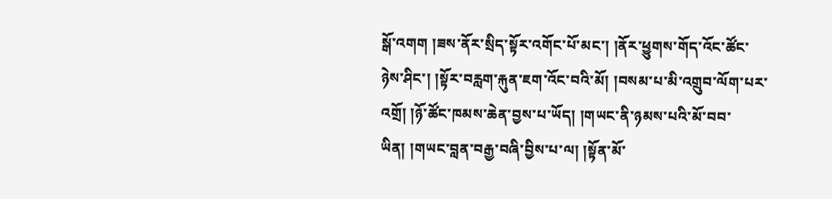སྒོ་འགག །ཟས་ནོར་སྲིད་སྟོར་འགོང་པོ་མང་། །ནོར་ཕྱུགས་གོད་འོང་ཚོང་ཉེས་ཤིང་། །སྟོར་བརླག་རྐུན་ཇག་འོང་བའི་མོ། །བསམ་པ་མི་འགྲུབ་ལོག་པར་འགྲོ། །ཉོ་ཚོང་ཁམས་ཆེན་བྱས་པ་ཡོད། །གཡང་ནི་ཉམས་པའི་མོ་བབ་ཡིན། །གཡང་བླན་བརྒྱ་བཞི་བྱིས་པ་ལ། །སྟོན་མོ་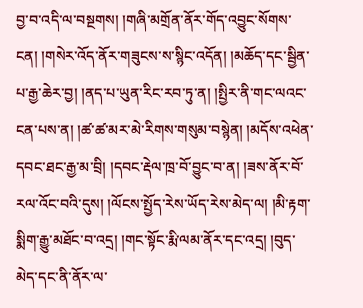བྱ་བ་འདི་ལ་བསྔགས། །གཞི་མགྲོན་ནོར་གོད་འབྱུང་སོགས་ངན། །གསེར་འོད་ནོར་གཟུངས་ས་སྙིང་འདོན། །མཆོད་དང་སྦྱིན་པ་རྒྱ་ཆེར་བྱ། །ནད་པ་ཡུན་རིང་རབ་ཏུ་ན། །སྤྱིར་ནི་གང་ལའང་ངན་པས་ན། །ཚ་ཚ་མར་མེ་རིགས་གསུམ་བསྙེན། །མདོས་འཕེན་དབང་ཐང་རྒྱ་མ་བྲི། །དབང་རྡེལ་ཁྲ་བོ་བྱུང་བ་ན། །ཟས་ནོར་བོ་རལ་འོང་བའི་དུས། །ལོངས་སྤྱོད་རེས་ཡོད་རེས་མེད་ལ། །མི་རྟག་སྨིག་རྒྱུ་མཐོང་བ་འདྲ། །གང་སྟོང་རྨི་ལམ་ནོར་དང་འདྲ། །བུད་མེད་དང་ནི་ནོར་ལ་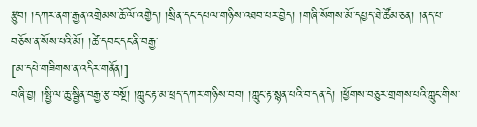རྩུབ། །དཀར་ནག་རྒྱན་འགྲེམས་ཆོ་ལོ་འགྱེད། །སྲིན་དང་དཔལ་གཉིས་འཐབ་པར་བྱེད། །གཞི་སོགས་མོ་དཔྱད་ཐེ་ཚོམ་ཅན། །ནད་པ་བཅོས་ན་སོས་པའི་མོ། །ཚེ་དབང་དང་ནི་བརྒྱ་
[མ་དཔེ་གཟིགས་ན་འདིར་གནོན།]
བཞི་བྱ། །སྤྱི་ལ་ཆུ་སྦྱིན་བརྒྱ་རྩ་བསྔོ། །ཀླུང་རྟ་མ་ཕྲད་དཀར་གཉིས་བབ། །ཀླུང་རྟ་སྙན་པའི་བ་དན་དེ། །ཕྱོགས་བཅུར་གྲགས་པའི་ཀླུང་གིས་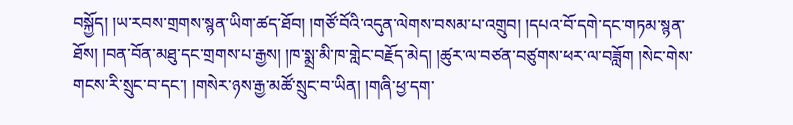བསྐྱོད། །ཡ་རབས་གྲགས་སྙན་ཡིག་ཚད་ཐོབ། །གཙོ་བོའི་འདུན་ལེགས་བསམ་པ་འགྲུབ། །དཔའ་བོ་དགེ་དང་གཏམ་སྙན་ཐོས། །བན་བོན་མཐུ་དང་གྲགས་པ་རྒྱས། །ཁ་སྨྲ་མི་ཁ་གླེང་བརྗོད་མེད། །ཚུར་ལ་བཙན་བཙུགས་ཕར་ལ་བཟློག །སེང་གེས་གངས་རི་སྲུང་བ་དང་། །གསེར་ཉས་རྒྱ་མཚོ་སྲུང་བ་ཡིན། །གཞི་ཕྱ་དག་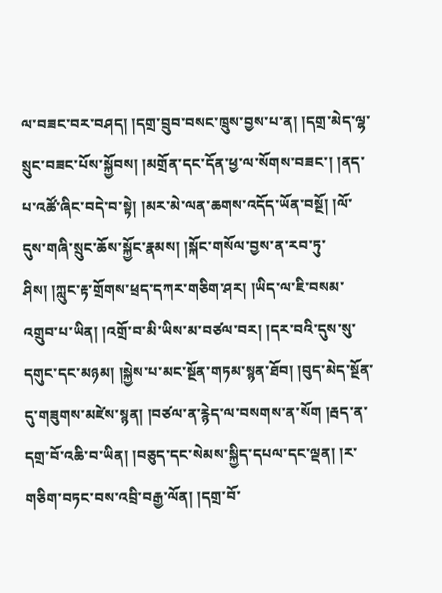ལ་བཟང་བར་བཤད། །དགྲ་བྲུབ་བསང་ཁྲུས་བྱས་པ་ན། །དགྲ་མེད་ལྷ་སྲུང་བཟང་པོས་སྐྱོབས། །མགྲོན་དང་དོན་ཕྱ་ལ་སོགས་བཟང་། །ནད་པ་འཚོ་ཞིང་བདེ་བ་སྟེ། །མར་མེ་ལན་ཆགས་འདོད་ཡོན་བསྔོ། །ལོ་དུས་གཞི་སྲུང་ཆོས་སྐྱོང་རྣམས། །སྐོང་གསོལ་བྱས་ན་རབ་ཏུ་ཤིས། །ཀླུང་རྟ་གྲོགས་ཕྲད་དཀར་གཅིག་ཤར། །ཡིད་ལ་ཇི་བསམ་འགྲུབ་པ་ཡིན། །འགྲོ་བ་མི་ཡིས་མ་བཙལ་བར། །དར་བའི་དུས་སུ་དགུང་དང་མཉམ། །སྐྱེས་པ་མང་སྔོན་གཏམ་སྙན་ཐོབ། །བུད་མེད་སྔོན་དུ་གཟུགས་མཛེས་སྙན། །བཙལ་ན་རྙེད་ལ་བསགས་ན་སོག །རྦད་ན་དགྲ་བོ་འཆི་བ་ཡིན། །བཅུད་དང་སེམས་སྐྱིད་དཔལ་དང་ལྡན། །ར་གཅིག་བཏང་བས་འབྲི་བརྒྱ་ལོན། །དགྲ་བོ་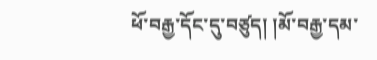ཕོ་བརྒྱ་དོང་དུ་བཙུད། །མོ་བརྒྱ་དམ་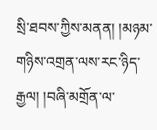སྲི་ཐབས་ཀྱིས་མནན། །མཉམ་གཉིས་འགྲན་ལས་རང་ཉིད་རྒྱལ། །བཞི་མགྲོན་ལ་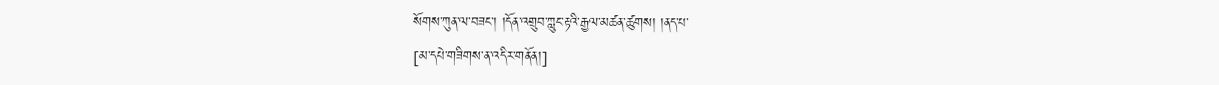སོགས་ཀུན་ལ་བཟང་། །དོན་འགྲུབ་ཀླུང་རྟའི་རྒྱལ་མཚན་ཚུགས། །ནད་པ་
[མ་དཔེ་གཟིགས་ན་འདིར་གནོན།]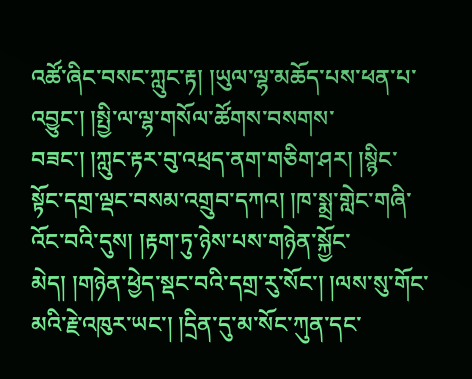འཚོ་ཞིང་བསང་ཀླུང་རྟ། །ཡུལ་ལྷ་མཆོད་པས་ཕན་པ་འབྱུང་། །སྤྱི་ལ་ལྷ་གསོལ་ཚོགས་བསགས་བཟང་། །ཀླུང་རྟར་བུ་འཕྲད་ནག་གཅིག་ཤར། །སྙིང་སྟོང་དགྲ་ལྡང་བསམ་འགྲུབ་དཀའ། །ཁ་སྨྲ་གླེང་གཞི་འོང་བའི་དུས། །རྟག་ཏུ་ཉེས་པས་གཉེན་སྐྱོང་མེད། །གཉེན་ཕྱེད་སྡང་བའི་དགྲ་རུ་སོང་། །ལས་སུ་གོང་མའི་རྗེ་འཁུར་ཡང་། །དྲིན་དུ་མ་སོང་ཀུན་དང་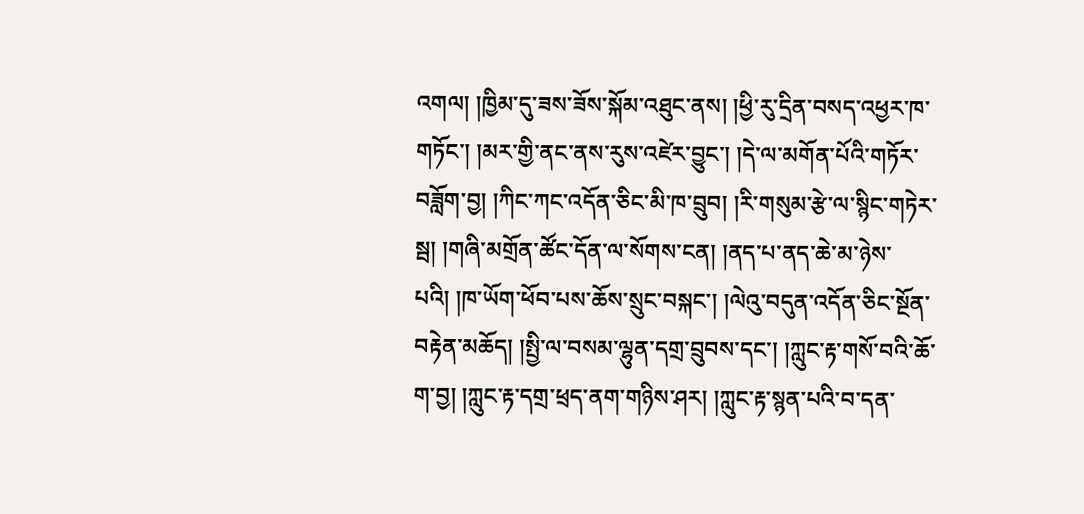འགལ། །ཁྱིམ་དུ་ཟས་ཟོས་སྐོམ་འཐུང་ནས། །ཕྱི་རུ་དྲིན་བསད་འཕྱར་ཁ་གཏོང་། །མར་གྱི་ནང་ནས་རུས་འཛེར་བྱུང་། །དེ་ལ་མགོན་པོའི་གཏོར་བཟློག་བྱ། །ཀིང་ཀང་འདོན་ཅིང་མི་ཁ་བྲུབ། །རི་གསུམ་རྩེ་ལ་སྙིང་གཏེར་སྦ། །གཞི་མགྲོན་ཚོང་དོན་ལ་སོགས་ངན། །ནད་པ་ནད་ཆེ་མ་ཉེས་པའི། །ཁ་ཡོག་ཕོབ་པས་ཆོས་སྲུང་བསྐང་། །ལེའུ་བདུན་འདོན་ཅིང་སྔོན་བརྟེན་མཆོད། །སྤྱི་ལ་བསམ་ལྷུན་དགྲ་བྲུབས་དང་། །ཀླུང་རྟ་གསོ་བའི་ཆོ་ག་བྱ། །ཀླུང་རྟ་དགྲ་ཕྲད་ནག་གཉིས་ཤར། །ཀླུང་རྟ་སྙན་པའི་བ་དན་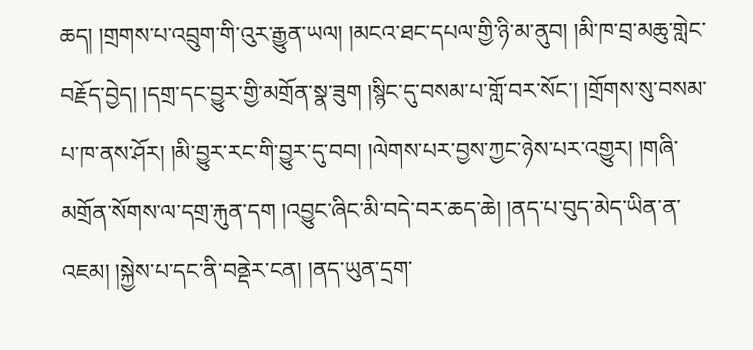ཆད། །གྲགས་པ་འབྲུག་གི་འུར་རྒྱུན་ཡལ། །མངའ་ཐང་དཔལ་གྱི་ཉི་མ་ནུབ། །མི་ཁ་བྲ་མཆུ་གླེང་བརྗོད་བྱེད། །དགྲ་དང་བྱུར་གྱི་མགྲོན་སྣ་ཟུག །སྙིང་དུ་བསམ་པ་གློ་བར་སོང་། །གྲོགས་སུ་བསམ་པ་ཁ་ནས་ཤོར། །མི་བྱུར་རང་གི་བྱུར་དུ་བབ། །ལེགས་པར་བྱས་ཀྱང་ཉེས་པར་འགྱུར། །གཞི་མགྲོན་སོགས་ལ་དགྲ་རྐུན་དག །འབྱུང་ཞིང་མི་བདེ་བར་ཆད་ཆེ། །ནད་པ་བུད་མེད་ཡིན་ན་འཇམ། །སྐྱེས་པ་དང་ནི་བནྡེར་ངན། །ནད་ཡུན་དྲག་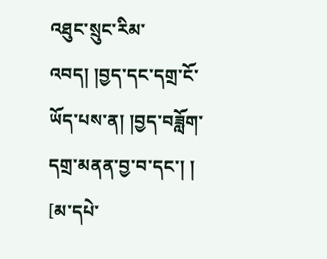འཐུང་སྲུང་རིམ་འབད། །བྱད་དང་དགྲ་ངོ་ཡོད་པས་ན། །བྱད་བཟློག་དགྲ་མནན་བྱ་བ་དང་། །
[མ་དཔེ་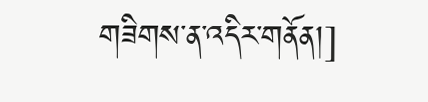གཟིགས་ན་འདིར་གནོན།]